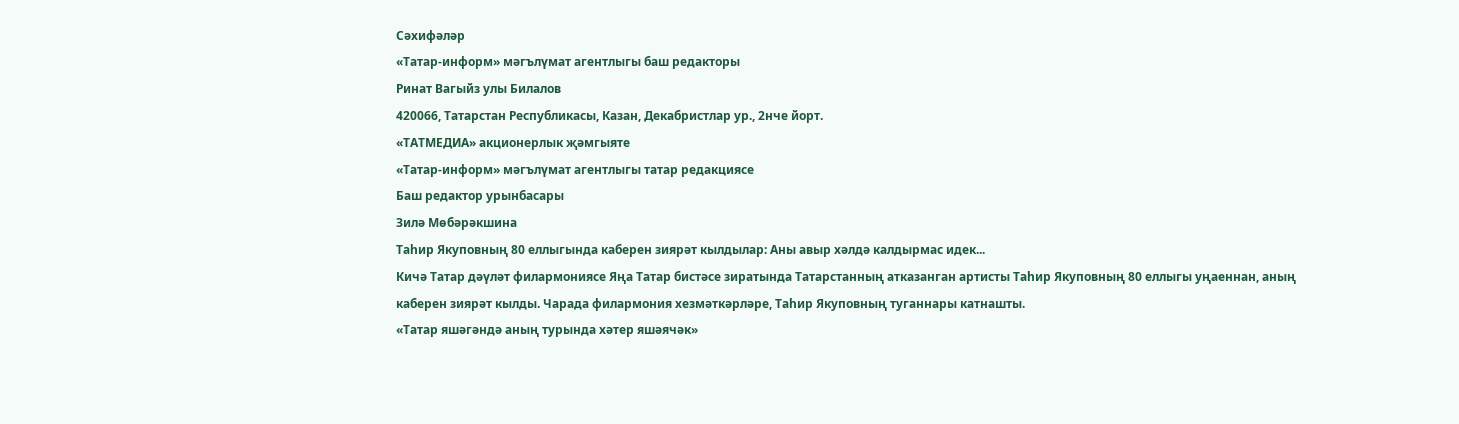Сәхифәләр
«Татар-информ» мәгълүмат агентлыгы баш редакторы
Ринат Вагыйз улы Билалов
420066, Татарстан Республикасы, Казан, Декабристлар ур., 2нче йорт.
«ТАТМЕДИА» акционерлык җәмгыяте
«Татар-информ» мәгълүмат агентлыгы татар редакциясе
Баш редактор урынбасары
Зилә Мөбәрәкшина
Таһир Якуповның 80 еллыгында каберен зиярәт кылдылар: Аны авыр хәлдә калдырмас идек...
Кичә Татар дәүләт филармониясе Яңа Татар бистәсе зиратында Татарстанның атказанган артисты Таһир Якуповның 80 еллыгы уңаеннан, аның каберен зиярәт кылды. Чарада филармония хезмәткәрләре, Таһир Якуповның туганнары катнашты.
«Татар яшәгәндә аның турында хәтер яшәячәк»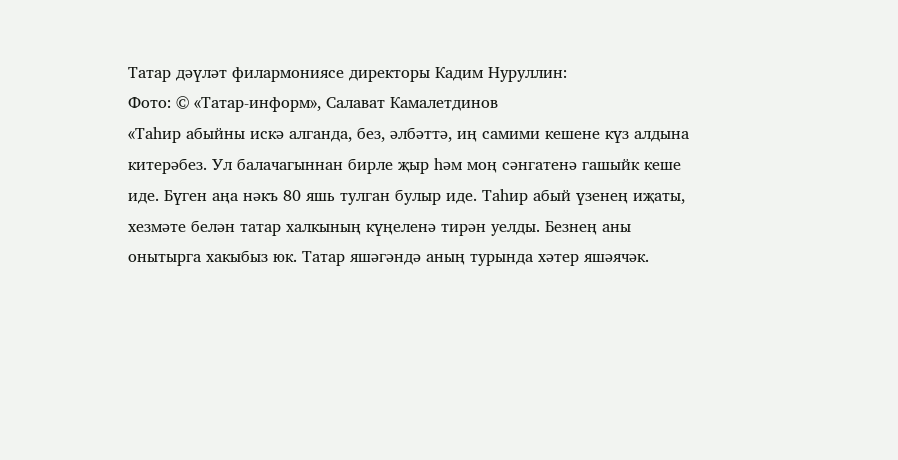Татар дәүләт филармониясе директоры Кадим Нуруллин:
Фото: © «Татар-информ», Салават Камалетдинов
«Таһир абыйны искә алганда, без, әлбәттә, иң самими кешене күз алдына китерәбез. Ул балачагыннан бирле җыр һәм моң сәнгатенә гашыйк кеше иде. Бүген аңа нәкъ 80 яшь тулган булыр иде. Таһир абый үзенең иҗаты, хезмәте белән татар халкының күңеленә тирән уелды. Безнең аны онытырга хакыбыз юк. Татар яшәгәндә аның турында хәтер яшәячәк.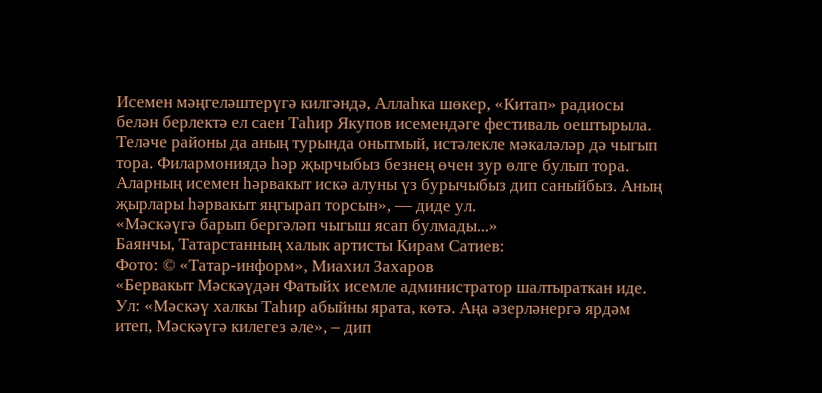Исемен мәңгеләштерүгә килгәндә, Аллаһка шөкер, «Китап» радиосы белән берлектә ел саен Таһир Якупов исемендәге фестиваль оештырыла. Теләче районы да аның турында онытмый, истәлекле мәкаләләр дә чыгып тора. Филармониядә һәр җырчыбыз безнең өчен зур өлге булып тора. Аларның исемен һәрвакыт искә алуны үз бурычыбыз дип саныйбыз. Аның җырлары һәрвакыт яңгырап торсын», — диде ул.
«Мәскәүгә барып бергәләп чыгыш ясап булмады...»
Баянчы, Татарстанның халык артисты Кирам Сатиев:
Фото: © «Татар-информ», Миахил Захаров
«Бервакыт Мәскәүдән Фатыйх исемле администратор шалтыраткан иде. Ул: «Мәскәү халкы Таһир абыйны ярата, көтә. Аңа әзерләнергә ярдәм итеп, Мәскәүгә килегез әле», – дип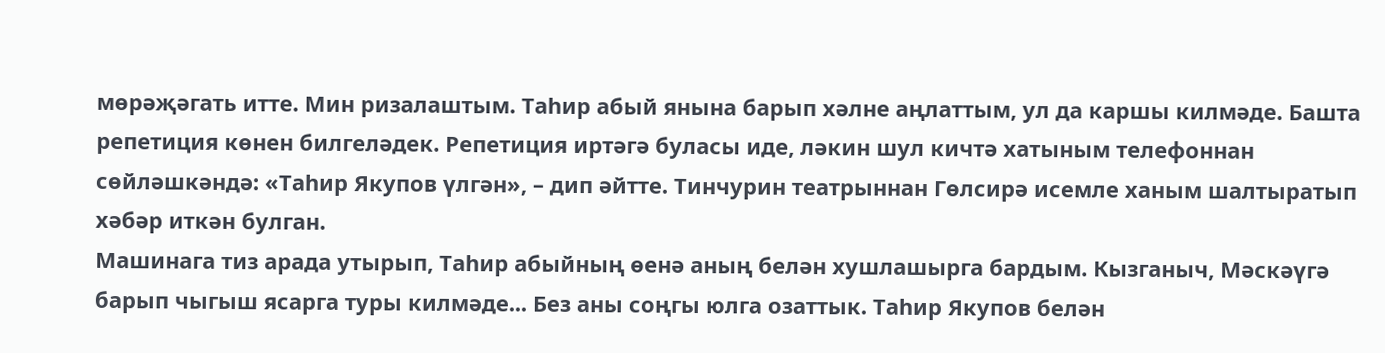мөрәҗәгать итте. Мин ризалаштым. Таһир абый янына барып хәлне аңлаттым, ул да каршы килмәде. Башта репетиция көнен билгеләдек. Репетиция иртәгә буласы иде, ләкин шул кичтә хатыным телефоннан сөйләшкәндә: «Таһир Якупов үлгән», – дип әйтте. Тинчурин театрыннан Гөлсирә исемле ханым шалтыратып хәбәр иткән булган.
Машинага тиз арада утырып, Таһир абыйның өенә аның белән хушлашырга бардым. Кызганыч, Мәскәүгә барып чыгыш ясарга туры килмәде... Без аны соңгы юлга озаттык. Таһир Якупов белән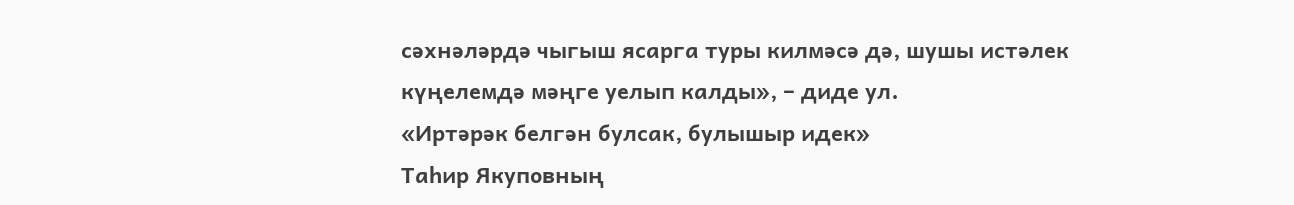сәхнәләрдә чыгыш ясарга туры килмәсә дә, шушы истәлек күңелемдә мәңге уелып калды», – диде ул.
«Иртәрәк белгән булсак, булышыр идек»
Таһир Якуповның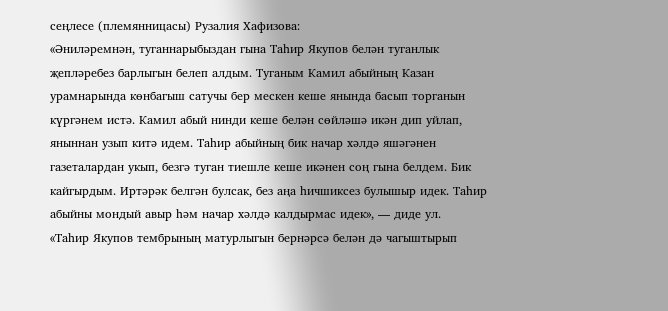сеңлесе (племянницасы) Рузалия Хафизова:
«Әниләремнән, туганнарыбыздан гына Таһир Якупов белән туганлык җепләребез барлыгын белеп алдым. Туганым Камил абыйның Казан урамнарында көнбагыш сатучы бер мескен кеше янында басып торганын күргәнем истә. Камил абый нинди кеше белән сөйләшә икән дип уйлап, яныннан узып китә идем. Таһир абыйның бик начар хәлдә яшәгәнен газеталардан укып, безгә туган тиешле кеше икәнен соң гына белдем. Бик кайгырдым. Иртәрәк белгән булсак, без аңа һичшиксез булышыр идек. Таһир абыйны мондый авыр һәм начар хәлдә калдырмас идек», — диде ул.
«Таһир Якупов тембрының матурлыгын бернәрсә белән дә чагыштырып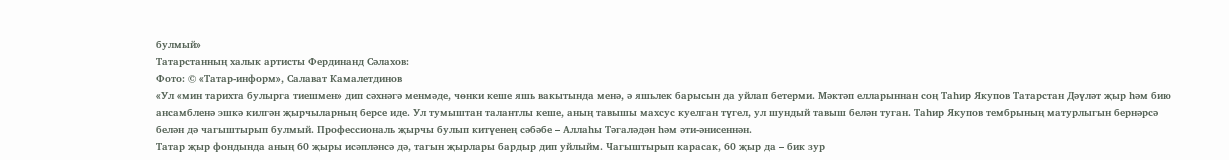булмый»
Татарстанның халык артисты Фердинанд Сәлахов:
Фото: © «Татар-информ», Салават Камалетдинов
«Ул «мин тарихта булырга тиешмен» дип сәхнәгә менмәде, чөнки кеше яшь вакытында менә, ә яшьлек барысын да уйлап бетерми. Мәктәп елларыннан соң Таһир Якупов Татарстан Дәүләт җыр һәм бию ансамбленә эшкә килгән җырчыларның берсе иде. Ул тумыштан талантлы кеше, аның тавышы махсус куелган түгел, ул шундый тавыш белән туган. Таһир Якупов тембрының матурлыгын бернәрсә белән дә чагыштырып булмый. Профессиональ җырчы булып китүенең сәбәбе – Аллаһы Тәгаләдән һәм әти-әнисеннән.
Татар җыр фондында аның 60 җыры исәпләнсә дә, тагын җырлары бардыр дип уйлыйм. Чагыштырып карасак, 60 җыр да – бик зур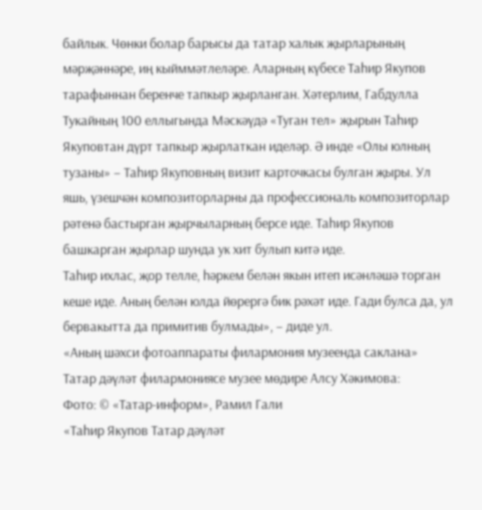байлык. Чөнки болар барысы да татар халык җырларының мәрҗәннәре, иң кыйммәтлеләре. Аларның күбесе Таһир Якупов тарафыннан беренче тапкыр җырланган. Хәтерлим, Габдулла Тукайның 100 еллыгында Мәскәүдә «Туган тел» җырын Таһир Якуповтан дүрт тапкыр җырлаткан иделәр. Ә инде «Олы юлның тузаны» – Таһир Якуповның визит карточкасы булган җыры. Ул яшь, үзешчән композиторларны да профессиональ композиторлар рәтенә бастырган җырчыларның берсе иде. Таһир Якупов башкарган җырлар шунда ук хит булып китә иде.
Таһир ихлас, җор телле, һәркем белән якын итеп исәнләшә торган кеше иде. Аның белән юлда йөрергә бик рәхәт иде. Гади булса да, ул бервакытта да примитив булмады», – диде ул.
«Аның шәхси фотоаппараты филармония музеенда саклана»
Татар дәүләт филармониясе музее мөдире Алсу Хәкимова:
Фото: © «Татар-информ», Рамил Гали
«Таһир Якупов Татар дәүләт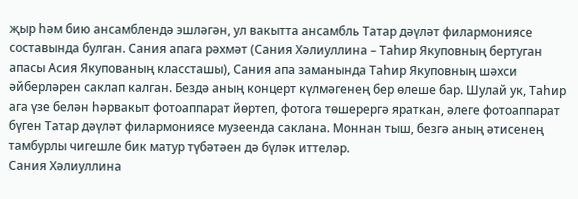җыр һәм бию ансамблендә эшләгән, ул вакытта ансамбль Татар дәүләт филармониясе составында булган. Сания апага рәхмәт (Сания Хәлиуллина – Таһир Якуповның бертуган апасы Асия Якупованың классташы), Сания апа заманында Таһир Якуповның шәхси әйберләрен саклап калган. Бездә аның концерт күлмәгенең бер өлеше бар. Шулай ук, Таһир ага үзе белән һәрвакыт фотоаппарат йөртеп, фотога төшерергә яраткан, әлеге фотоаппарат бүген Татар дәүләт филармониясе музеенда саклана. Моннан тыш, безгә аның әтисенең тамбурлы чигешле бик матур түбәтәен дә бүләк иттеләр.
Сания Хәлиуллина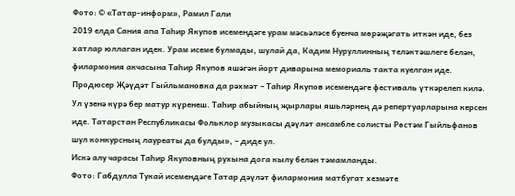Фото: © «Татар-информ», Рамил Гали
2019 елда Сания апа Таһир Якупов исемендәге урам мәсьәләсе буенча мөрәҗәгать иткән иде, без хатлар юллаган идек. Урам исеме булмады, шулай да, Кадим Нуруллинның теләктәшлеге белән, филармония акчасына Таһир Якупов яшәгән йорт диварына мемориаль такта куелган иде. Продюсер Җәүдәт Гыйльмановка да рәхмәт – Таһир Якупов исемендәге фестиваль үткәрелеп килә. Ул үзенә күрә бер матур күренеш. Таһир абыйның җырлары яшьләрнең дә репертуарларына керсен иде. Татарстан Республикасы Фольклор музыкасы дәүләт ансамбле солисты Рөстәм Гыйльфанов шул конкурсның лауреаты да булды», – диде ул.
Искә алу чарасы Таһир Якуповның рухына дога кылу белән тәмамланды.
Фото: Габдулла Тукай исемендәге Татар дәүләт филармония матбугат хезмәте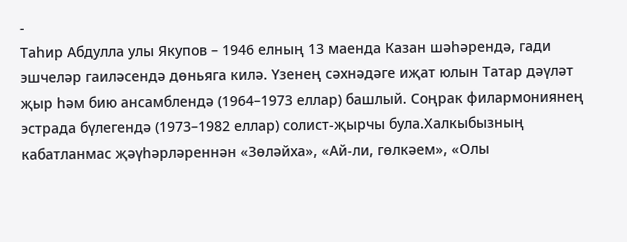-
Таһир Абдулла улы Якупов – 1946 елның 13 маенда Казан шәһәрендә, гади эшчеләр гаиләсендә дөньяга килә. Үзенең сәхнәдәге иҗат юлын Татар дәүләт җыр һәм бию ансамблендә (1964–1973 еллар) башлый. Соңрак филармониянең эстрада бүлегендә (1973–1982 еллар) солист-җырчы була.Халкыбызның кабатланмас җәүһәрләреннән «Зөләйха», «Ай-ли, гөлкәем», «Олы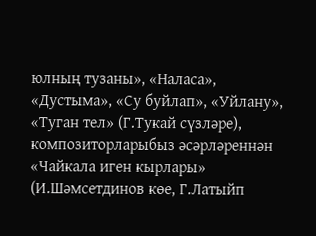юлның тузаны», «Наласа», «Дустыма», «Су буйлап», «Уйлану», «Туган тел» (Г.Тукай сүзләре), композиторларыбыз әсәрләреннән «Чайкала иген кырлары» (И.Шәмсетдинов көе, Г.Латыйп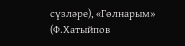сүзләре), «Гөлнарым» (Ф.Хатыйпов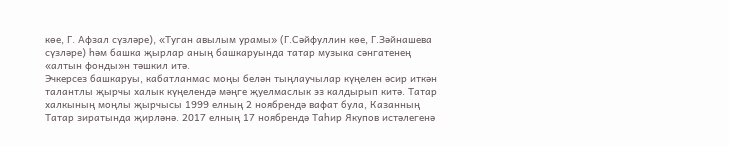көе, Г. Афзал сүзләре), «Туган авылым урамы» (Г.Сәйфуллин көе, Г.Зәйнашева сүзләре) һәм башка җырлар аның башкаруында татар музыка сәнгатенең «алтын фонды»н тәшкил итә.
Эчкерсез башкаруы, кабатланмас моңы белән тыңлаучылар күңелен әсир иткән талантлы җырчы халык күңелендә мәңге җуелмаслык эз калдырып китә. Татар халкының моңлы җырчысы 1999 елның 2 ноябрендә вафат була, Казанның Татар зиратында җирләнә. 2017 елның 17 ноябрендә Таһир Якупов истәлегенә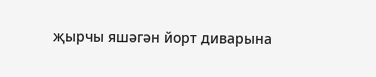җырчы яшәгән йорт диварына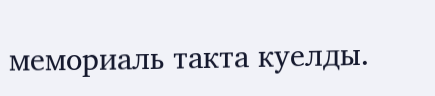мемориаль такта куелды.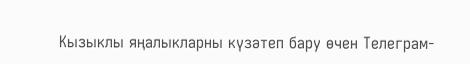Кызыклы яңалыкларны күзәтеп бару өчен Телеграм-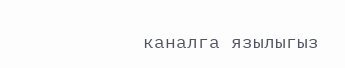каналга язылыгыз